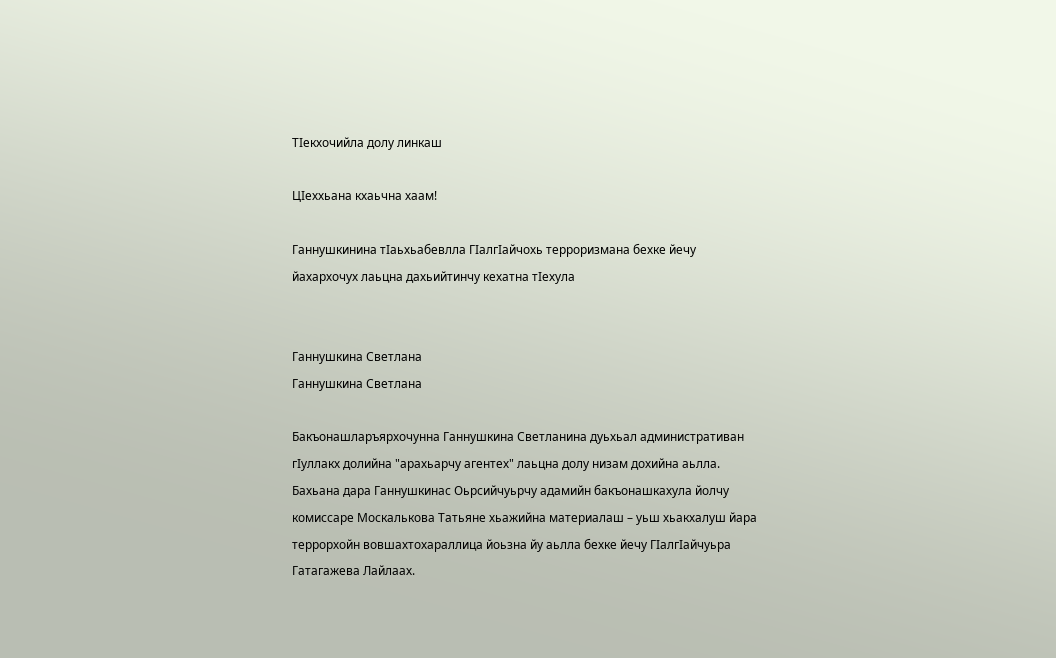ТIекхочийла долу линкаш

ЦIеххьана кхаьчна хаам!

Ганнушкинина тIаьхьабевлла ГIалгIайчохь терроризмана бехке йечу йахархочух лаьцна дахьийтинчу кехатна тIехула


Ганнушкина Светлана
Ганнушкина Светлана

Бакъонашларъярхочунна Ганнушкина Светланина дуьхьал административан гӀуллакх долийна "арахьарчу агентех" лаьцна долу низам дохийна аьлла. Бахьана дара Ганнушкинас Оьрсийчуьрчу адамийн бакъонашкахула йолчу комиссаре Москалькова Татьяне хьажийна материалаш – уьш хьакхалуш йара террорхойн вовшахтохараллица йоьзна йу аьлла бехке йечу ГӀалгӀайчуьра Гатагажева Лайлаах.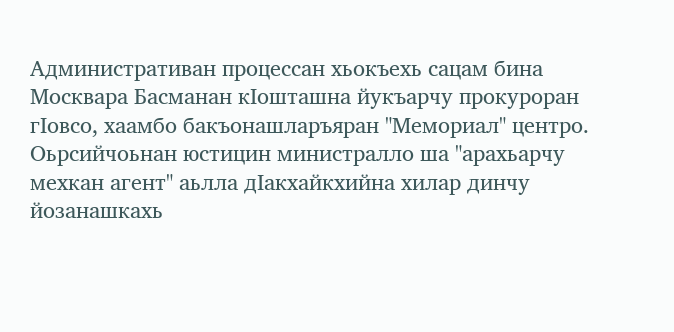Административан процессан хьокъехь сацам бина Москвара Басманан кӀошташна йукъарчу прокуроран гӀовсо, хаамбо бакъонашларъяран "Мемориал" центро. Оьрсийчоьнан юстицин министралло ша "арахьарчу мехкан агент" аьлла дӀакхайкхийна хилар динчу йозанашкахь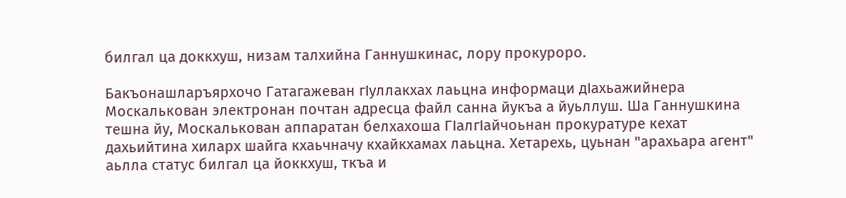билгал ца доккхуш, низам талхийна Ганнушкинас, лору прокуроро.

Бакъонашларъярхочо Гатагажеван гӀуллакхах лаьцна информаци дӀахьажийнера Москалькован электронан почтан адресца файл санна йукъа а йуьллуш. Ша Ганнушкина тешна йу, Москалькован аппаратан белхахоша ГӀалгӀайчоьнан прокуратуре кехат дахьийтина хиларх шайга кхаьчначу кхайкхамах лаьцна. Хетарехь, цуьнан "арахьара агент" аьлла статус билгал ца йоккхуш, ткъа и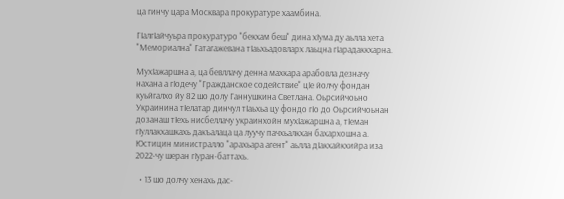ца гинчу цара Москвара прокуратуре хаамбина.

ГIалгIайчуьра прокуратуро "бекхам беш" дина хIума ду аьлла хета "Мемориална" Гатагажевана тIаьхьадовларх лаьцна гIарадаккхарна.

МухӀажаршна а, ца бевллачу денна махкара арабовла дезначу нахана а гӀодечу "Гражданское содействие" цӀе йолчу фондан куьйгалхо йу 82 шо долу Ганнушкина Светлана. Оьрсийчоьно Украинина тӀелатар динчул тӀаьхьа цу фондо гӀо до Оьрсийчоьнан дозанаш тIехь нисбеллачу украинхойн мухӀажаршна а, тӀеман гӀуллакхашкахь дакъалаца ца луучу пачхьалкхан бахархошна а. Юстицин министралло "арахьара агент" аьлла дӀакхайкхийра иза 2022-чу шеран гIуран-баттахь.

  • 13 шо долчу хенахь дас-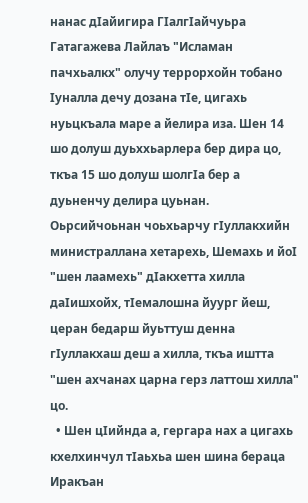нанас дIайигира ГӀалгӀайчуьра Гатагажева Лайлаъ "Исламан пачхьалкх" олучу террорхойн тобано Ӏуналла дечу дозана тӀе, цигахь нуьцкъала маре а йелира иза. Шен 14 шо долуш дуьххьарлера бер дира цо, ткъа 15 шо долуш шолгӀа бер а дуьненчу делира цуьнан. Оьрсийчоьнан чоьхьарчу гӀуллакхийн министраллана хетарехь, Шемахь и йоӀ "шен лаамехь" дIакхетта хилла даIишхойх, тӀемалошна йуург йеш, церан бедарш йуьттуш денна гӀуллакхаш деш а хилла, ткъа иштта "шен ахчанах царна герз латтош хилла" цо.
  • Шен цIийнда а, гергара нах а цигахь кхелхинчул тIаьхьа шен шина бераца Иракъан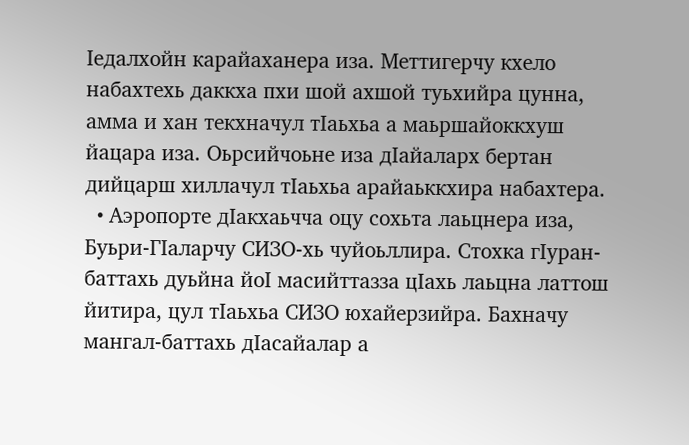Iедалхойн карайаханера иза. Меттигерчу кхело набахтехь даккха пхи шой ахшой туьхийра цунна, амма и хан текхначул тIаьхьа а маьршайоккхуш йацара иза. Оьрсийчоьне иза дIайаларх бертан дийцарш хиллачул тIаьхьа арайаьккхира набахтера.
  • Аэропорте дӀакхаьчча оцу сохьта лаьцнера иза, Буьри-ГIаларчу СИЗО-хь чуйоьллира. Стохка гIуран-баттахь дуьйна йоӀ масийттазза цӀахь лаьцна латтош йитира, цул тӀаьхьа СИЗО юхайерзийра. Бахначу мангал-баттахь дIасайалар а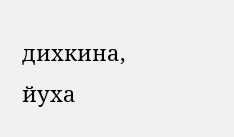дихкина, йуха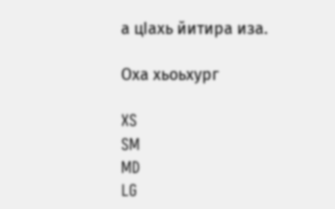а цIахь йитира иза.

Оха хьоьхург

XS
SM
MD
LG